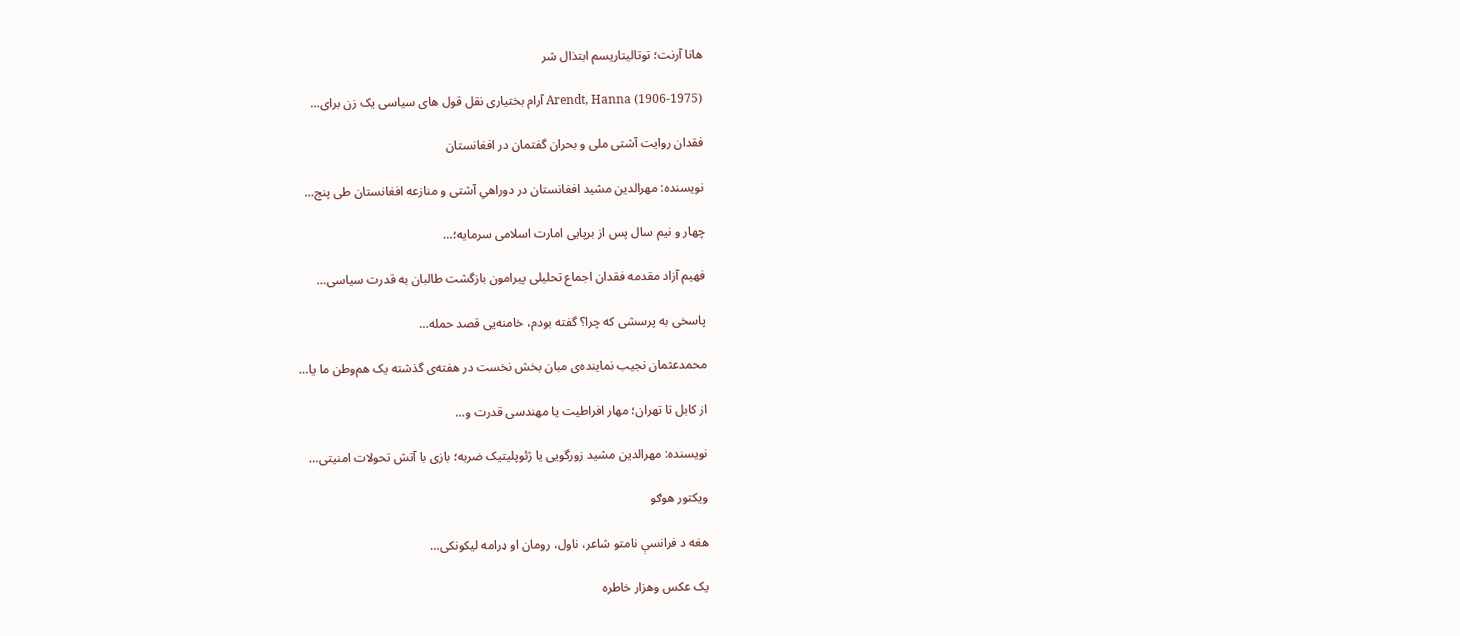هانا آرنت؛ توتالیتاریسم ابتذال شر

Arendt, Hanna (1906-1975) آرام بختیاری نقل قول های سیاسی یک زن برای…

فقدان روایت آشتی ملی و بحران گفتمان در افغانستان

نویسنده: مهرالدین مشید افغانستان در دوراهیِ آشتی و منازعه افغانستان طی پنج…

چهار و نیم سال پس از برپایی امارت اسلامی سرمایه؛…

فهیم آزاد مقدمه فقدان اجماع تحلیلی پیرامون بازگشت طالبان به قدرت سیاسی…

پاسخی به پرسشی که چرا؟ گفته بودم، خامنه‌یی قصد حمله…

محمدعثمان نجیب نماینده‌ی مبان بخش نخست در هفته‌ی گذشته‌ یک هم‌وطن ما یا…

از کابل تا تهران؛ مهار افراطیت یا مهندسی قدرت و…

نویسنده: مهرالدین مشید زورگویی یا ژئوپلیتیک ضربه؛ بازی با آتش تحولات امنیتی…

ویکتور هوګو

هغه د فرانسې نامتو شاعر، ناول، رومان او ډرامه لیکونکی…

یک عکس وهزار خاطره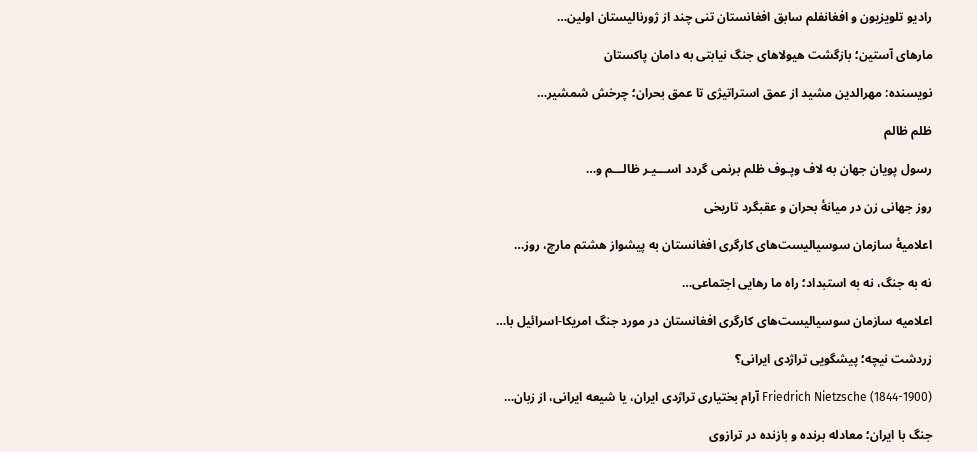راديو تلويزيون و افغانفلم سابق افغانستان تنى چند از ژورناليستان اولين…

مارهای آستین؛ بازگشت هیولاهای جنگ نیابتی به دامان پاکستان

نویسنده: مهرالدین مشید از عمق استراتیژی تا عمق بحران؛ چرخش شمشیر…

ظلم ظالم

رسول پویان جهان به لاف وپـوف ظلم برنمی گردد اســـیـر ظالـــم و…

روز جهانی زن در میانۀ بحران و عقبگرد تاریخی

اعلامیۀ سازمان سوسیالیست‌های کارگری افغانستان به پیشواز هشتم مارچ، روز…

نه به جنگ، نه به استبداد؛ راه ما رهایی اجتماعی…

اعلامیه سازمان سوسیالیست‌های کارگری افغانستان در مورد جنگ امریکا-اسرائیل با…

زردشت نیچه؛ پیشگویی تراژدی ایرانی؟

Friedrich Nietzsche (1844-1900) آرام بختیاری تراژدی ایران، یا شیعه ایرانی، از زبان…

جنگ با ایران؛ معادله برنده و بازنده در ترازوی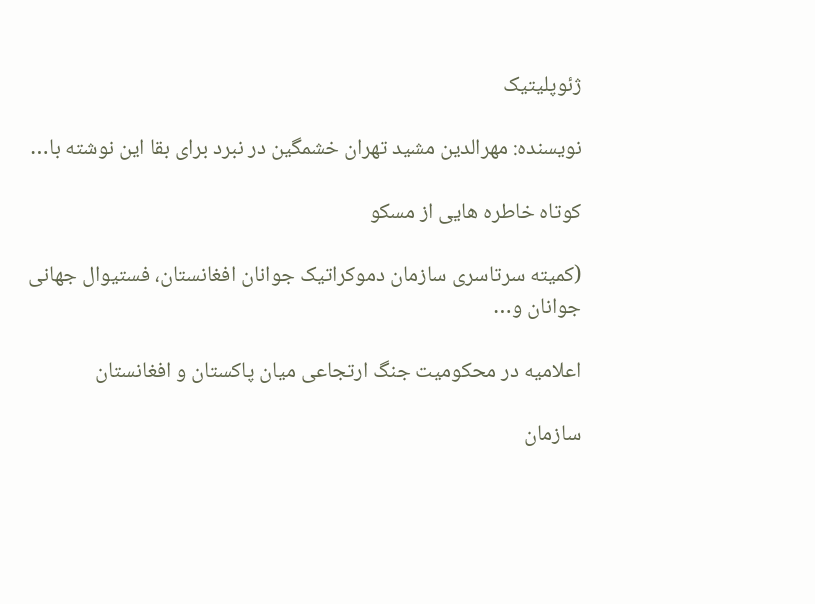ژئوپلیتیک

نویسنده: مهرالدین مشید تهران خشمگین در نبرد برای بقا این نوشته با…

کوتاه خاطره هایی از مسکو

(کمیته سرتاسری سازمان دموکراتیک جوانان افغانستان، فستیوال جهانی جوانان و…

اعلامیه در محکومیت جنگ ارتجاعی میان پاکستان و افغانستان

سازمان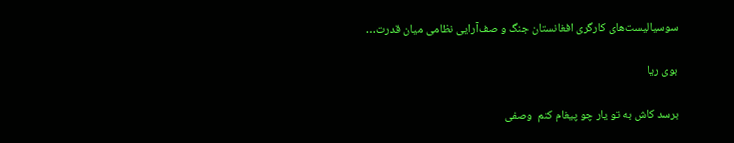سوسیالیست‌های کارگری افغانستان جنگ و صف‌آرایی نظامی میان قدرت…

بوی ریا

برسد کاش به تو یار چو پیغام کنم  وصفی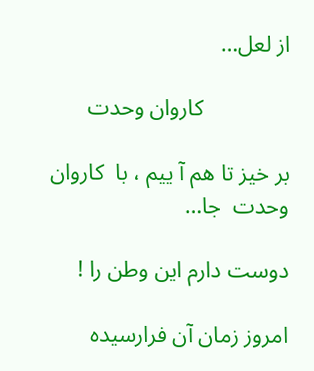از لعل…

               کاروان وحدت

بر خیز تا هم آ ییم ، با  کاروان وحدت  جا…

دوست دارم این وطن را !

امروز زمان آن فرارسیده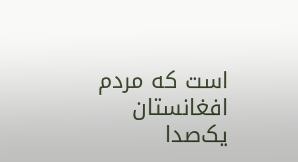است که مردم افغانستان یک‌صدا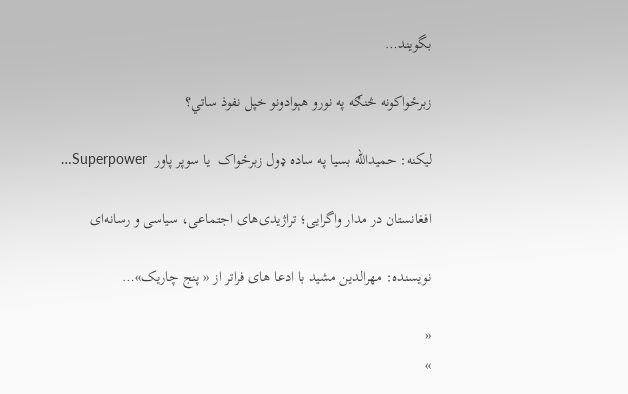بگویند…

زبرځواکونه څنګه په نورو هېوادونو خپل نفوذ ساتي؟

ليکنه: حميدالله بسيا په ساده ډول زبرځواک  يا سوپر پاور  Superpower…

افغانستان در مدار واگرایی؛ تراژیدی‌های اجتماعی، سیاسی و رسانه‌ای

نویسنده: مهرالدین مشید با ادعا های فراتر از « پنج چاریک»…

«
»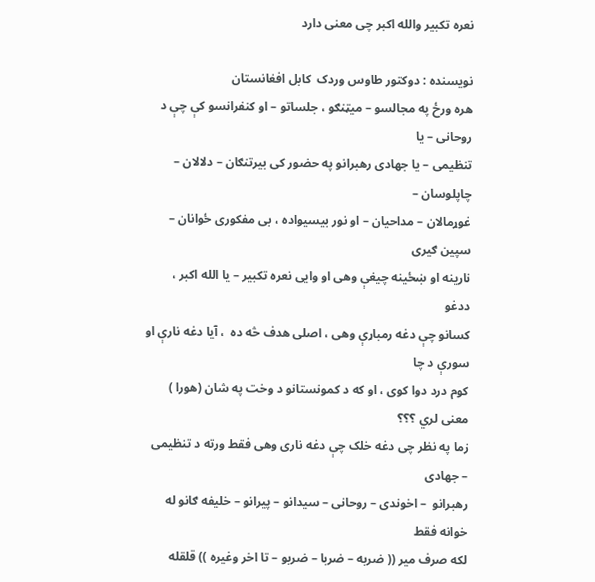نعره تکبیر والله اکبر چی معنی دارد

نویسنده : دوکتور طاوس وردک  کابل افغانستان
هره ورځ په مجالسو – میټنګو ، جلساتو – او کنفرانسو کې چې د  روحانی – یا
تنظیمی – یا جهادی رهبرانو په حضور کی بیرتنګان – دلالان – چاپلوسان –
غوړمالان – مداحیان – او نور بیسیواده ، بی مفکوری ځوانان – سپین ګیری
نارینه او ښځینه چیغې وهی او وایی نعره تکبیر – یا الله اکبر ، ددغو
کسانو چې دغه رمباړې وهی ، اصلی هدف څه ده  ، آیا دغه نارې او سورې د چا
کوم درد دوا کوی ، او که د کمونستانو د وخت په شان (هورا ) معنی لري ؟؟؟
زما په نظر چی دغه خلک چې دغه ناری وهی فقط ورته د تنظیمی – جهادی
رهبرانو  – اخوندی – روحانی – سیدانو – پیرانو – خلیفه ګانو له خوانه فقط
لکه صرف میر (( ضربه – ضربا – ضربو – تا اخر وغیره )) قلقله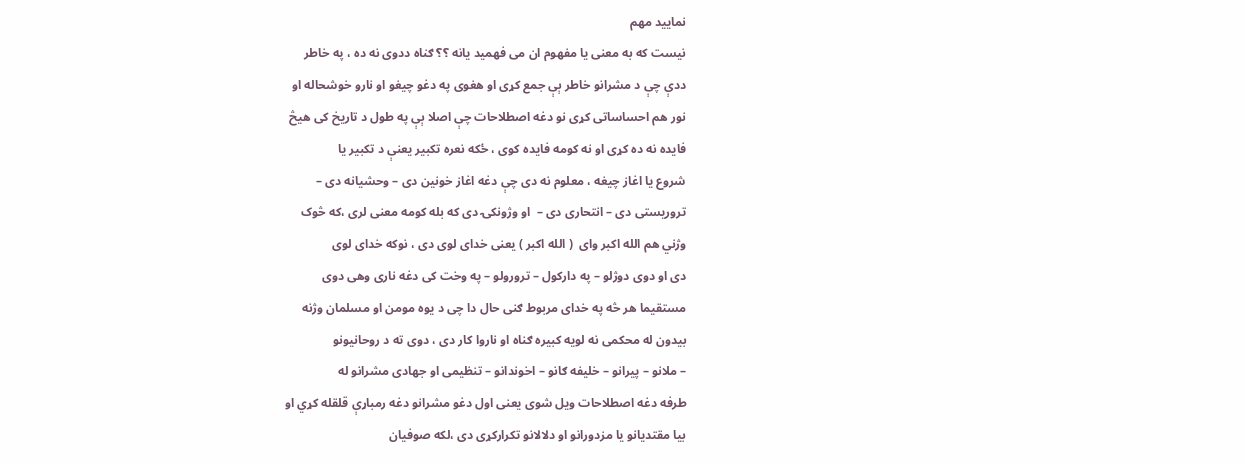نمایید مهم
نیست که به معنی یا مفهوم ان می فهمید یانه ؟؟ ګناه ددوی نه ده ، په خاطر
ددې چې د مشرانو خاطر ېې جمع کړی او هغوی په دغو چیغو او نارو خوشحاله او
نور هم احساساتی کړی نو دغه اصطلاحات چې اصلا ېې په طول د تاریخ کی هیڅ
فایده نه ده کړی او نه کومه فایده کوی ، ځکه نعره تکبیر یعنې د تکبیر یا
شروع یا اغاز چیغه ، معلوم نه دی چې دغه اغاز خونین دی – وحشیانه دی –
تروریستی دی – انتحاری دی –  او وژونکۍ دی که بله کومه معنی لری ،که څوک
وژني هم الله اکبر وای  ( الله اکبر ) یعنی خدای لوی دی ، نوکه خدای لوی
دی او دوی دوژلو – په دارکول – ترورولو – په وخت کی دغه ناری وهی دوی
مستقیما هر څه په خدای مربوط ګنی حال دا چی د یوه مومن او مسلمان وژنه
بیدون له محکمی نه لویه کبیره ګناه او ناروا کار دی ، دوی ته د روحانیونو
– ملانو – پیرانو – خلیفه ګانو – اخوندانو – تنظیمی او جهادی مشرانو له
طرفه دغه اصطلاحات ویل شوی یعنی اول دغو مشرانو دغه رمباړې قلقله کړي او
بیا مقتدیانو یا مزدورانو او دلالانو تکرارکړی دی ،لکه صوفیان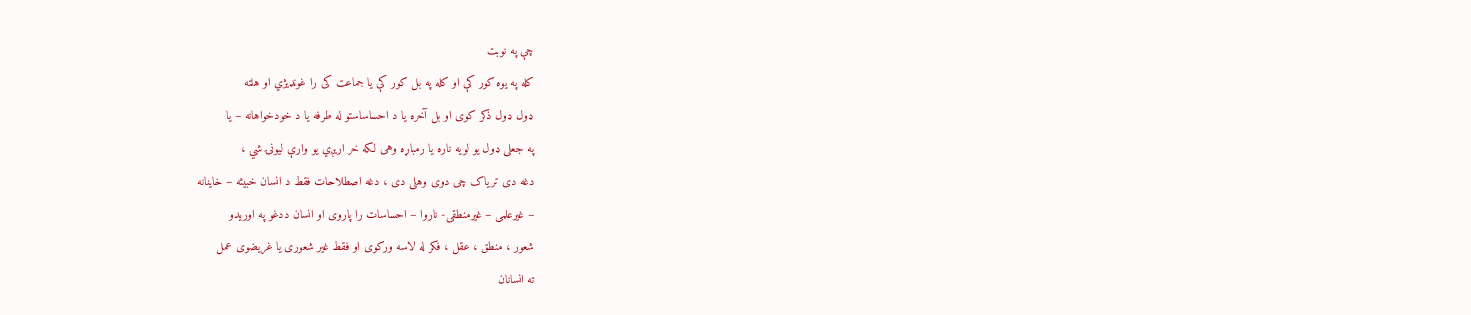چې په نوبت
کله په یوه کور کې او کله په بل کور کې یا جماعت کی را غونډیژي او هلته
ډول ډول ذکر کوی او بل آخره یا د احساساستو له طرفه یا د خودخواهانه – یا
په جعلی ډول یو لویه ناره یا رمباړه وهی لکه خر اریږي یو وارې لیونۍ شي ،
دغه دی تریاک چی دوی وهلی دی ، دغه اصطلاحات فقط د انسان خبیثه – خاینانه
– غیرعلمی – غیرمنطقی- ناروا – احساسات را پاروی او انسان ددغو په اوریدو
شعور ، منطق ، عقل ، فکر له لاسه ورکوی او فقط غیر شعوری یا غریضوی عمل
ته انسانان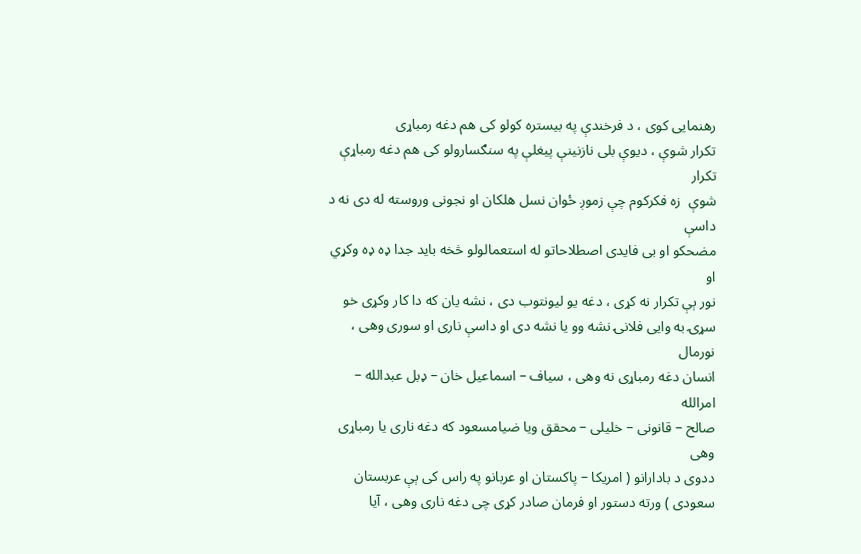رهنمایی کوی ، د فرخندې په بیستره کولو کی هم دغه رمباړی
تکرار شوې ، دیوې بلی نازنینې پیغلې په سنګسارولو کی هم دغه رمباړې تکرار
شوې  زه فکرکوم چې زموږ ځوان نسل هلکان او نجونی وروسته له دی نه د داسې
مضحکو او بی فایدی اصطلاحاتو له استعمالولو څخه باید جدا ډه ډه وکړي او
نور ېې تکرار نه کړی ، دغه یو لیونتوب دی ، نشه یان که دا کار وکړی خو
سړۍ به وایی فلانۍ نشه وو یا نشه دی او داسې ناری او سوری وهی ، نورمال
انسان دغه رمباړی نه وهی ، سیاف – اسماعیل خان – ډبل عبدالله – امرالله
صالح – قانونی – خلیلی – محقق ویا ضیامسعود که دغه ناری یا رمباړی وهی
ددوی د بادارانو ( امریکا – پاکستان او عربانو په راس کی ېې عربستان
سعودی ) ورته دستور او فرمان صادر کړی چی دغه ناری وهی ، آیا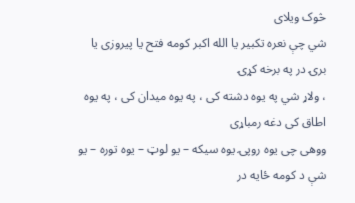څوک ویلای
شي چې نعره تکبیر یا الله اکبر کومه فتح یا پیروزی یا برۍ در په برخه کړۍ
، ولاړ شي په یوه دشته کی ، په یوه میدان کی ، په یوه اطاق کی دغه رمباړی
ووهی چی یوه روپۍ یوه سیکه – یو لوټ – یوه توره – یو شې د کومه ځایه در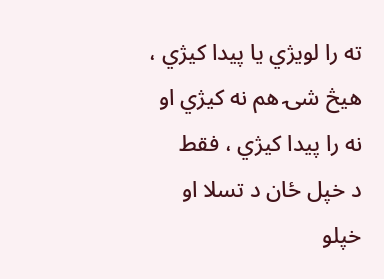ته را لویژي یا پیدا کیژي ، هیڅ شۍ هم نه کیژي او نه را پیدا کیژي ، فقط
د خپل ځان د تسلا او خپلو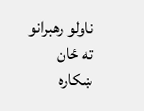ناولو رهبرانو ته ځان ښکاره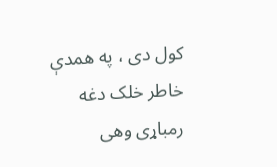کول دی ، په همدې
خاطر خلک دغه رمباړی وهی